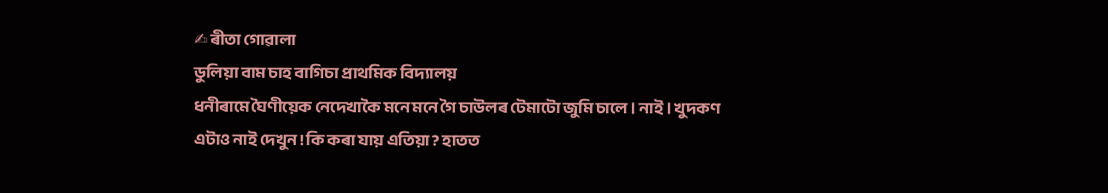✍ ৰীতা গোৱালা
ডুলিয়া বাম চাহ বাগিচা প্ৰাথমিক বিদ্যালয়
ধনীৰামে ঘৈণীয়েক নেদেখাকৈ মনে মনে গৈ চাউলৰ টেমাটো জুমি চালে । নাই । খুদকণ এটাও নাই দেখুন ! কি কৰা যায় এতিয়া ? হাতত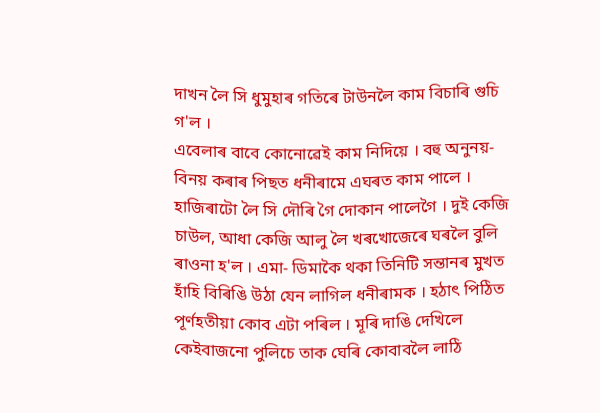দাখন লৈ সি ধুমুহাৰ গতিৰে টাউনলৈ কাম বিচাৰি গুচি গ'ল ।
এবেলাৰ বাবে কোনোৱেই কাম নিদিয়ে । বহু অনুনয়-বিনয় কৰাৰ পিছত ধনীৰামে এঘৰত কাম পালে । হাজিৰাটো লৈ সি দৌৰি গৈ দোকান পালেগৈ । দুই কেজি চাউল, আধা কেজি আলু লৈ খৰখোজেৰে ঘৰলৈ বুলি ৰাওনা হ'ল । এমা- ডিমাকৈ থকা তিনিটি সন্তানৰ মুখত হাঁহি বিৰিঙি উঠা যেন লাগিল ধনীৰামক । হঠাৎ পিঠিত পূৰ্ণহতীয়া কোব এটা পৰিল । মূৰি দাঙি দেখিলে কেইবাজনো পুলিচে তাক ঘেৰি কোবাবলৈ লাঠি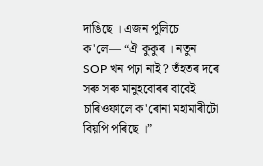দাঙিছে । এজন পুলিচে ক'লে— “ঐ কুকুৰ । নতুন SOP খন পঢ়া নাই ? তঁহতৰ দৰে সৰু সৰু মানুহবোৰৰ বাবেই চাৰিওফালে ক'ৰোনা মহামাৰীটো বিয়পি পৰিছে ।”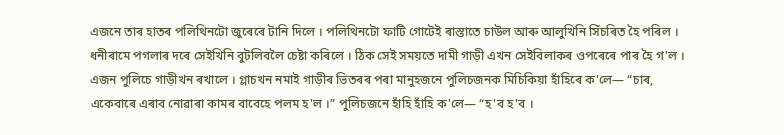এজনে তাৰ হাতৰ পলিথিনটো জুৰেৰে টানি দিলে । পলিথিনটো ফাটি গোটেই ৰাস্তাতে চাউল আৰু আলুখিনি সিঁচৰিত হৈ পৰিল । ধনীৰামে পগলাৰ দৰে সেইখিনি বুটলিবলৈ চেষ্টা কৰিলে । ঠিক সেই সময়তে দামী গাড়ী এখন সেইবিলাকৰ ওপৰেৰে পাৰ হৈ গ'ল । এজন পুলিচে গাড়ীখন ৰখালে । গ্লাচখন নমাই গাড়ীৰ ভিতৰৰ পৰা মানুহজনে পুলিচজনক মিচিকিয়া হাঁহিৰে ক'লে— “চাৰ, একেবাৰে এৰাব নোৱাৰা কামৰ বাবেহে পলম হ'ল ।” পুলিচজনে হাঁহি হাঁহি ক'লে— “হ'ব হ'ব ।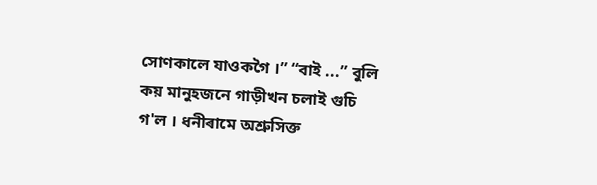সোণকালে যাওকগৈ ।” “বাই ...” বুলি কয় মানুহজনে গাড়ীখন চলাই গুচি গ'ল । ধনীৰামে অশ্ৰুসিক্ত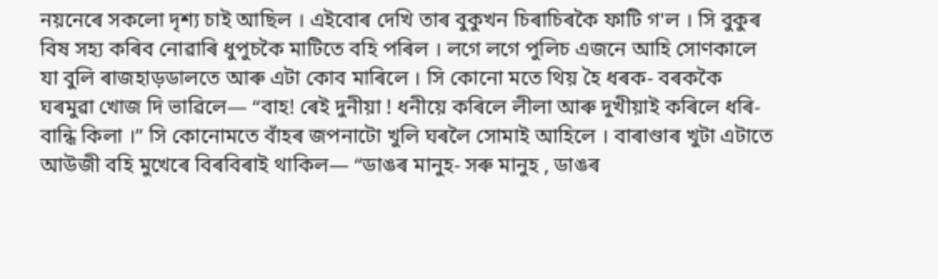নয়নেৰে সকলো দৃশ্য চাই আছিল । এইবোৰ দেখি তাৰ বুকুখন চিৰাচিৰকৈ ফাটি গ'ল । সি বুকুৰ বিষ সহ্য কৰিব নোৱাৰি ধুপুচকৈ মাটিতে বহি পৰিল । লগে লগে পুলিচ এজনে আহি সোণকালে যা বুলি ৰাজহাড়ডালতে আৰু এটা কোব মাৰিলে । সি কোনো মতে থিয় হৈ ধৰক- বৰককৈ ঘৰমুৱা খোজ দি ভাৱিলে— “বাহ! ৰেই দুনীয়া ! ধনীয়ে কৰিলে লীলা আৰু দুখীয়াই কৰিলে ধৰি- বান্ধি কিলা ।” সি কোনোমতে বাঁহৰ জপনাটো খুলি ঘৰলৈ সোমাই আহিলে । বাৰাণ্ডাৰ খুটা এটাতে আউজী বহি মুখেৰে বিৰবিৰাই থাকিল— “ডাঙৰ মানুহ- সৰু মানুহ , ডাঙৰ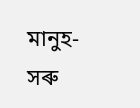মানুহ- সৰু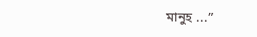মানুহ ...”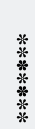✼✼✽✼✽✼✼